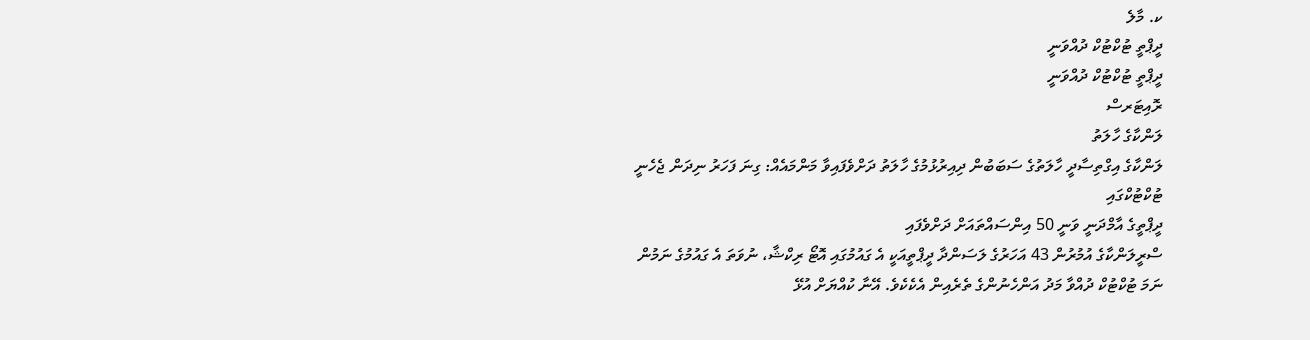ކ. މާލެ
ދީޕްތީ ޓުކްޓުކް ދުއްވަނީ
ދީޕްތީ ޓުކްޓުކް ދުއްވަނީ
ރޮއިޓަރސް
ލަންކާގެ ހާލަތު
ލަންކާގެ އިގްތިސާދީ ހާލަތުގެ ސަބަބުން ދިއިރުޅުމުގެ ހާލަތު ދަށްވެފައިވާ މަންމައެއް: ގިނަ ފަހަރު ނިދަން ޖެހެނީ ޓުކްޓުކްގައި
ދީޕްތީގެ އާމްދަނީ ވަނީ 50 އިންސައްތައަށް ދަށްވެފައި
ސްރީލަންކާގެ އުމުރުން 43 އަހަރުގެ ލަސަންދާ ދީޕްތީއަކީ އެ ގައުމުގައި އޮޓޯ ރިކްޝާ، ނުވަތަ އެ ގައުމުގެ ނަމުން ނަމަ ޓުކްޓުކް ދުއްވާ މަދު އަންހެނުންގެ ތެރެއިން އެކެކެވެ. އޭނާ ކުއްޔަށް އުޅޭ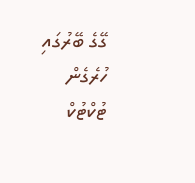ގޭގެ ބޭރުގައި ހުރެގެން ޓުކްޓުކް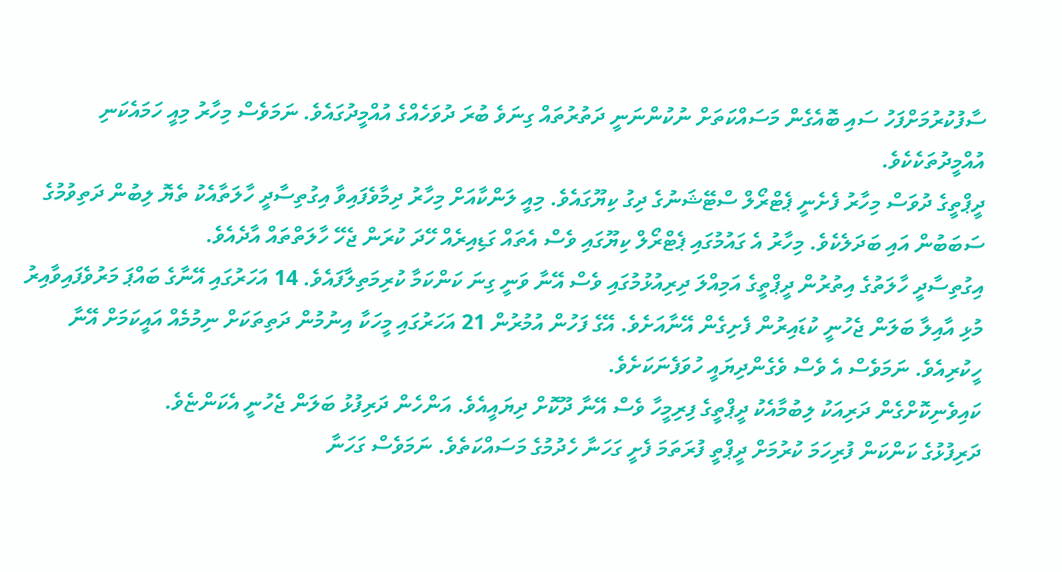ސާފުކުރުމަށްފަހު ސައި ބޮއެގެން މަސައްކަތަށް ނުކުންނަނީ ދަތުރުތައް ގިނަވެ ބުރަ ދުވަހެއްގެ އުއްމީދުގައެވެ. ނަމަވެސް މިހާރު މިއީ ހަމައެކަނި އުއްމީދުތަކެކެވެ.
ދީޕްތީގެ ދުވަސް މިހާރު ފެށެނީ ޕެޓްރޯލް ސްޓޭޝަނުގެ ދިގު ކިޔޫގައެވެ. މިއީ ލަންކާއަށް މިހާރު ދިމާވެފައިވާ އިގުތިސާދީ ހާލަތާއެކު ތެޔޮ ލިބުން ދަތިވުމުގެ ސަބަބުން އައި ބަދަލެކެވެ. މިހާރު އެ ގައުމުގައި ޕެޓްރޯލް ކިޔޫގައި ވެސް އެތައް ގަޑިއިރެއް ހޭދަ ކުރަން ޖެހޭ ހާލަތްތައް އާދެއެވެ.
އިގުތިސާދީ ހާލަތުގެ އިތުރުން ދީޕްތީގެ އަމިއްލަ ދިރިއުޅުމުގައި ވެސް އޭނާ ވަނީ ގިނަ ކަންކަމާ ކުރިމަތިލާފައެވެ. 14 އަހަރުގައި އޭނާގެ ބައްޕަ މަރުވެފައިވާއިރު މުޅި އާއިލާ ބަލަން ޖެހުނީ ކުޑައިރުން ފެށިގެން އޭނާއަށެވެ. އޭގެ ފަހުން އުމުރުން 21 އަހަރުގައި މީހަކާ އިނުމުން ދަތިތަކަށް ނިމުމެއް އައީކަމަށް އޭނާ ހީކުރިއެވެ. ނަމަވެސް އެ ވެސް ވެގެންދިޔައީ ހުވަފެނަކަށެވެ.
ކައިވެނިކޮށްގެން ދަރިއަކު ލިބުމާއެކު ދީޕްތީގެ ފިރިމީހާ ވެސް އޭނާ ދޫކޮށް ދިޔައީއެވެ. އަންހެން ދަރިފުޅު ބަލަން ޖެހުނީ އެކަންޏެވެ.
ދަރިފުޅުގެ ކަންކަން ފުރިހަމަ ކުރުމަށް ދީޕްތީ ފުރަތަމަ ފެށީ ގަހަނާ ހެދުމުގެ މަސައްކަތެވެ. ނަމަވެސް ގަހަނާ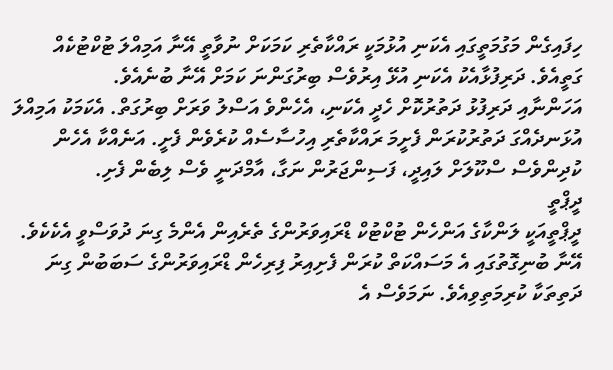ހިފައިގެން މަގުމަތީގައި އެކަނި އުޅުމަކީ ރައްކާތެރި ކަމަކަށް ނުވާތީ އޭނާ އަމިއްލަ ޓުކްޓުކެއް ގަތީއެވެ. ދަރިފުޅާއެކު އެކަނި އުޅޭ އިރުވެސް ބިރުގަންނަ ކަމަށް އޭނާ ބުނެއެވެ.
އަހަންނާއި ދަރިފުޅު ދަތުރުކޮށް ހެދީ އެކަނި، އެހެންވެ އަސްލު ވަރަށް ބިރުގަތް. އެކަމަކު އަމިއްލަ އުޅަނދެއްގަ ދަތުރުކުރަން ފެށީމަ ރައްކާތެރި އިހުސާސެއް ކުރެވެން ފެށީ. އަނެއްކާ އެހެން ކުދިންވެސް ސްކޫލަށް ލައިދީ، ފަސިންޖަރުން ނަގާ، އާމްދަނީ ވެސް ލިބެން ފެށި.
ދީޕްތީ
ދީޕްތީއަކީ ލަންކާގެ އަންހެން ޓުކްޓުކް ޑްރައިވަރުންގެ ތެރެއިން އެންމެ ގިނަ ދުވަސްވީ އެކެކެވެ. އޭނާ ބުނިގޮތުގައި އެ މަސައްކަތް ކުރަން ފެށިއިރު ފިރިހެން ޑްރައިވަރުންގެ ސަބަބުން ގިނަ ދަތިތަކާ ކުރިމަތިވިއެވެ. ނަމަވެސް އެ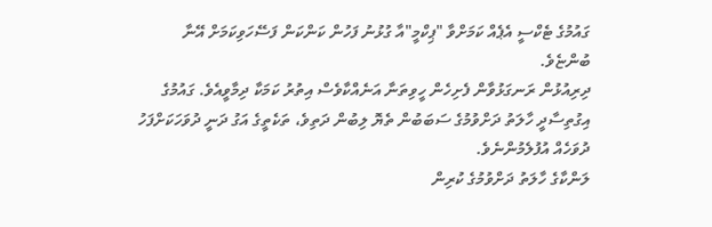ގައުމުގެ ޓެކްސީ އެޕެއް ކަމަށްވާ "ޕިކްމީ"އާ ގުޅުނު ފަހުން ކަންކަން ފަސޭހަވިކަމަށް އޭނާ ބުންޏެވެ.
ދިރިއުޅުން ރަނގަޅުވާން ފެށިހެން ހީވިތަނާ އަނެއްކާވެސް އިތުރު ކަމަކާ ދިމާވީއެވެ. ގައުމުގެ އިގުތިސާދީ ހާލަތު ދަށްވުމުގެ ސަބަބުން ތެޔޮ ލިބުން ދަތިވެ، ތަކެތީގެ އަގު ދަނީ ދުވަހަކަށްފަހު ދުވަހެއް އުފުލެމުންނެވެ.
ލަންކާގެ ހާލަތު ދަށްވުމުގެ ކުރިން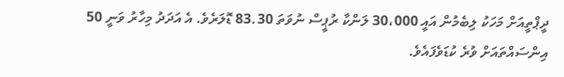ދީޕްތީއަށް މަހަކު ލިބެމުން އައީ 30،000 ލަންކާ ރުޕީސް ނުވަތަ 83.30 ޑޮލަރެވެ. އެ އަދަދު މިހާރު ވަނީ 50 އިންސައްތައަށް ވުރެ ކުޑަވެފައެވެ.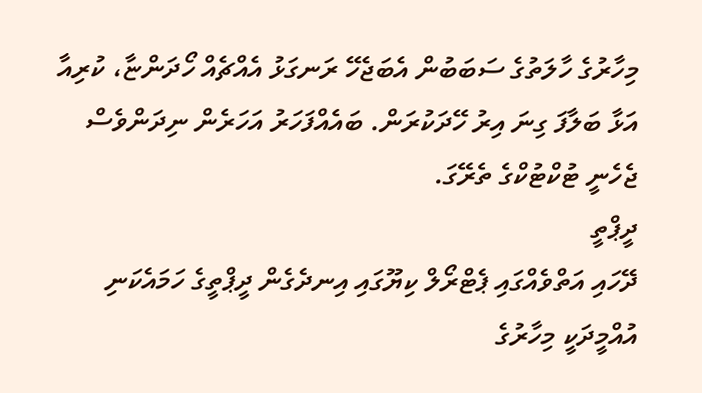މިހާރުގެ ހާލަތުގެ ސަބަބުން އެބަޖެހޭ ރަނގަޅު އެއްޗެއް ހޯދަންޏާ، ކުރިއާ އަޅާ ބަލާފަ ގިނަ އިރު ހޭދަކުރަން. ބައެއްފަހަރު އަހަރެން ނިދަންވެސް ޖެހެނީ ޓުކްޓުކްގެ ތެރޭގަ.
ދީޕްތީ
ދޭހައި އަތްވެއްގައި ޕެޓްރޯލް ކިޔޫގައި އިނދެގެން ދީޕްތީގެ ހަމައެކަނި އުއްމީދަކީ މިހާރުގެ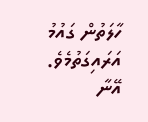ހާލަތުން ގައުމު އަރައިގަތުމެވެ. އޭނާ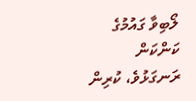ލޯބިވާ ގައުމުގެ ކަންކަން ރަނގަޅުވެ، ކުރިން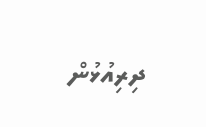ދިރިއުޅުން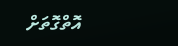އޮތްގޮތަށް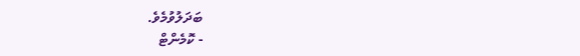ބަދަލުވުމެވެ.
- ކޮމެންޓް